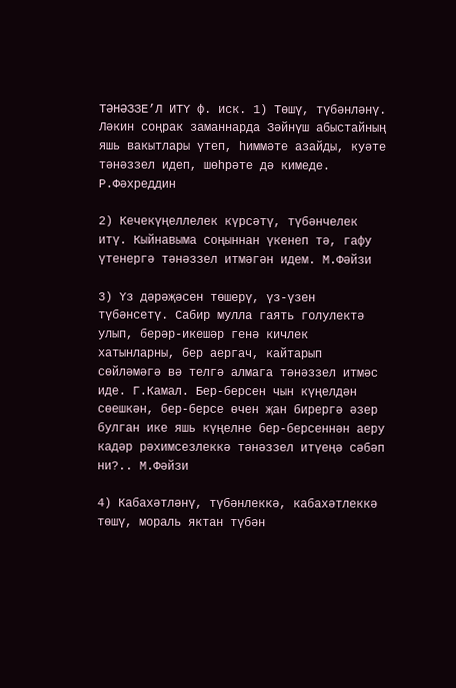ТӘНӘЗЗЕ’Л ИТҮ ф. иск. 1) Төшү, түбәнләнү. Ләкин соңрак заманнарда Зәйнүш абыстайның яшь вакытлары үтеп, һиммәте азайды, куәте тәнәззел идеп, шөһрәте дә кимеде. Р.Фәхреддин

2) Кечекүңеллелек күрсәтү, түбәнчелек итү. Кыйнавыма соңыннан үкенеп тә, гафу үтенергә тәнәззел итмәгән идем. М.Фәйзи

3) Үз дәрәҗәсен төшерү, үз-үзен түбәнсетү. Сабир мулла гаять голулектә улып, берәр-икешәр генә кичлек хатынларны, бер аергач, кайтарып сөйләмәгә вә телгә алмага тәнәззел итмәс иде. Г.Камал. Бер-берсен чын күңелдән сөешкән, бер-берсе өчен җан бирергә әзер булган ике яшь күңелне бер-берсеннән аеру кадәр рәхимсезлеккә тәнәззел итүеңә сәбәп ни?.. М.Фәйзи

4) Кабахәтләнү, түбәнлеккә, кабахәтлеккә төшү, мораль яктан түбән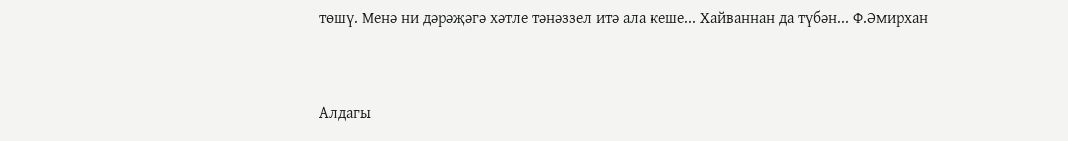төшү. Менә ни дәрәҗәгә хәтле тәнәззел итә ала кеше... Хайваннан да түбән... Ф.Әмирхан



Алдагы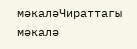мәкаләЧираттагы мәкалә